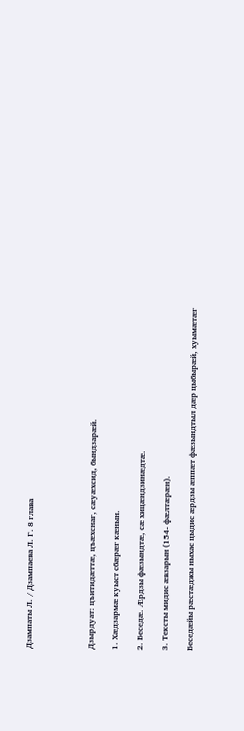Дзампаты Л. / Дзампаева Л. Г. 8 глава




Дзырдуат: цъитидæттæ, цъæхснаг, сæуæхсид, бындзарæй.

1. Хæдзармæ куыст сбæрæг кæнын.

2. Беседæ. Æрдзы фæзындтæ, сæ хицæндзинæдтæ.

3. Тексты мидис æвзарын (154- фæлтæрæн).

Беседæйы рæстæджы ныхас цыдис æрдзы æппæт фæзындтыл дæр цыбырæй, хуымæтæг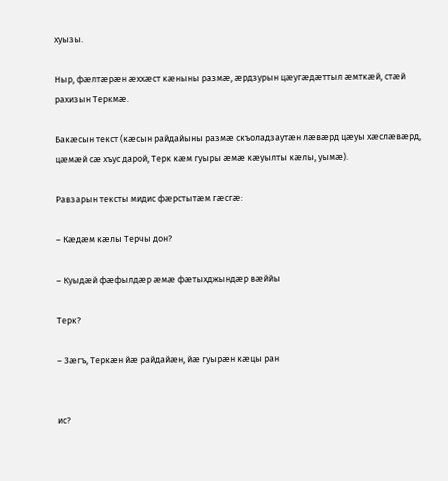хуызы.

Ныр, фæлтæрæн æххæст кæныны размæ, æрдзурын цæугæдæттыл æмткæй, стæй рахизын Теркмæ.

Бакæсын текст (кæсын райдайыны размæ скъоладзаутæн лæвæрд цæуы хæслæвæрд, цæмæй сæ хъус дарой, Терк кæм гуыры æмæ кæуылты кæлы, уымæ).

Равзарын тексты мидис фæрстытæм гæсгæ:

– Кæдæм кæлы Терчы дон?

– Куыдæй фæфылдæр æмæ фæтыхджындæр вæййы

Терк?

– Зæгъ, Теркæн йæ райдайæн, йæ гуырæн кæцы ран


ис?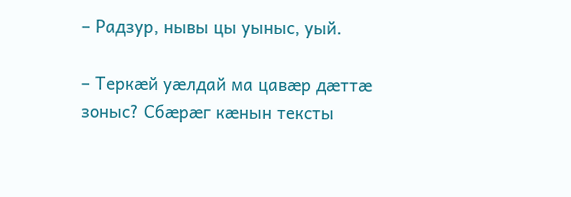– Радзур, нывы цы уыныс, уый.

– Теркæй уæлдай ма цавæр дæттæ зоныс? Сбæрæг кæнын тексты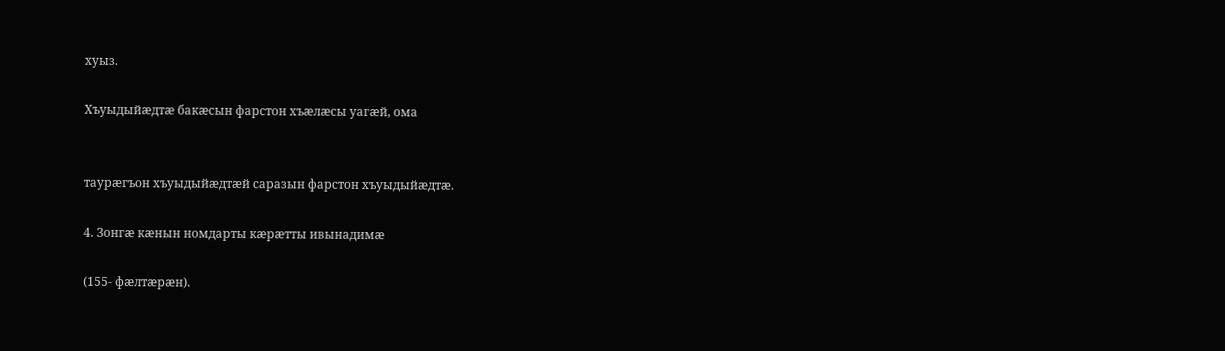хуыз.

Хъуыдыйæдтæ бакæсын фарстон хъæлæсы уагæй, ома


таурæгъон хъуыдыйæдтæй саразын фарстон хъуыдыйæдтæ.

4. Зонгæ кæнын номдарты кæрæтты ивынадимæ

(155- фæлтæрæн).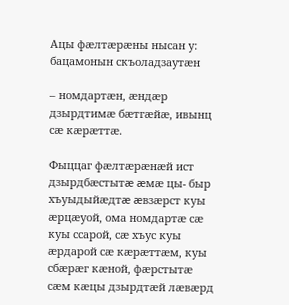Ацы фæлтæрæны нысан у: бацамонын скъоладзаутæн

– номдартæн, æндæр дзырдтимæ бæтгæйæ, ивынц сæ кæрæттæ.

Фыццаг фæлтæрæнæй ист дзырдбæстытæ æмæ цы- быр хъуыдыйæдтæ æвзæрст куы æрцæуой, ома номдартæ сæ куы ссарой, сæ хъус куы æрдарой сæ кæрæттæм, куы сбæрæг кæной, фæрстытæ сæм кæцы дзырдтæй лæвæрд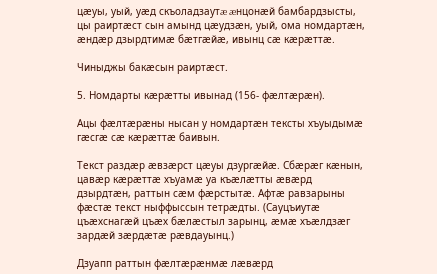цæуы, уый, уæд скъоладзаутæ æнцонæй бамбардзысты, цы раиртæст сын амынд цæудзæн, уый, ома номдартæн, æндæр дзырдтимæ бæтгæйæ, ивынц сæ кæрæттæ.

Чиныджы бакæсын раиртæст.

5. Номдарты кæрæтты ивынад (156- фæлтæрæн).

Ацы фæлтæрæны нысан у номдартæн тексты хъуыдымæ гæсгæ сæ кæрæттæ баивын.

Текст раздæр æвзæрст цæуы дзургæйæ. Сбæрæг кæнын, цавæр кæрæттæ хъуамæ уа къæлæтты æвæрд дзырдтæн, раттын сæм фæрстытæ. Афтæ равзарыны фæстæ текст ныффыссын тетрæдты. (Сауцъиутæ цъæхснагæй цъæх бæлæстыл зарынц, æмæ хъæлдзæг зардæй зæрдæтæ рæвдауынц.)

Дзуапп раттын фæлтæрæнмæ лæвæрд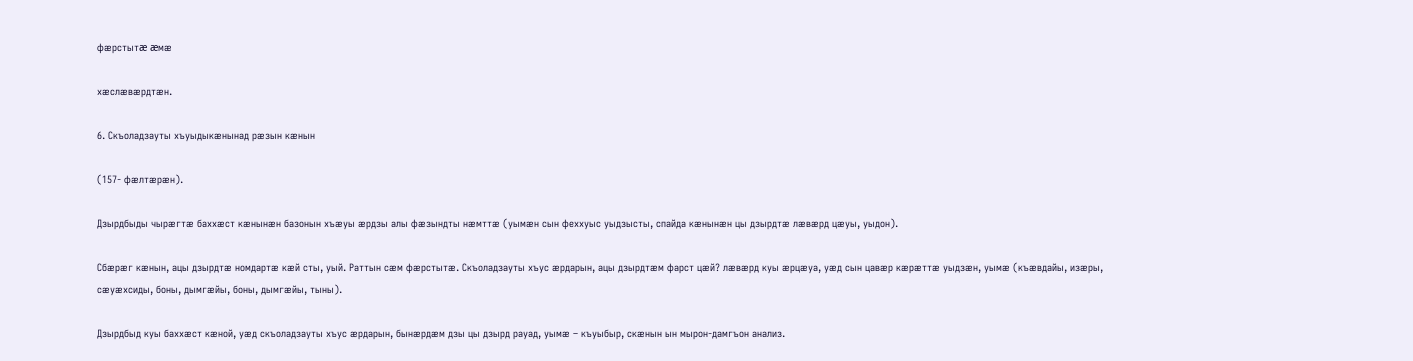фæрстытæ æмæ

хæслæвæрдтæн.

6. Скъоладзауты хъуыдыкæнынад рæзын кæнын

(157- фæлтæрæн).

Дзырдбыды чырæгтæ баххæст кæнынæн базонын хъæуы æрдзы алы фæзындты нæмттæ (уымæн сын феххуыс уыдзысты, спайда кæнынæн цы дзырдтæ лæвæрд цæуы, уыдон).

Сбæрæг кæнын, ацы дзырдтæ номдартæ кæй сты, уый. Раттын сæм фæрстытæ. Скъоладзауты хъус æрдарын, ацы дзырдтæм фарст цæй? лæвæрд куы æрцæуа, уæд сын цавæр кæрæттæ уыдзæн, уымæ (къæвдайы, изæры, сæуæхсиды, боны, дымгæйы, боны, дымгæйы, тыны).

Дзырдбыд куы баххæст кæной, уæд скъоладзауты хъус æрдарын, бынæрдæм дзы цы дзырд рауад, уымæ – къуыбыр, скæнын ын мырон-дамгъон анализ.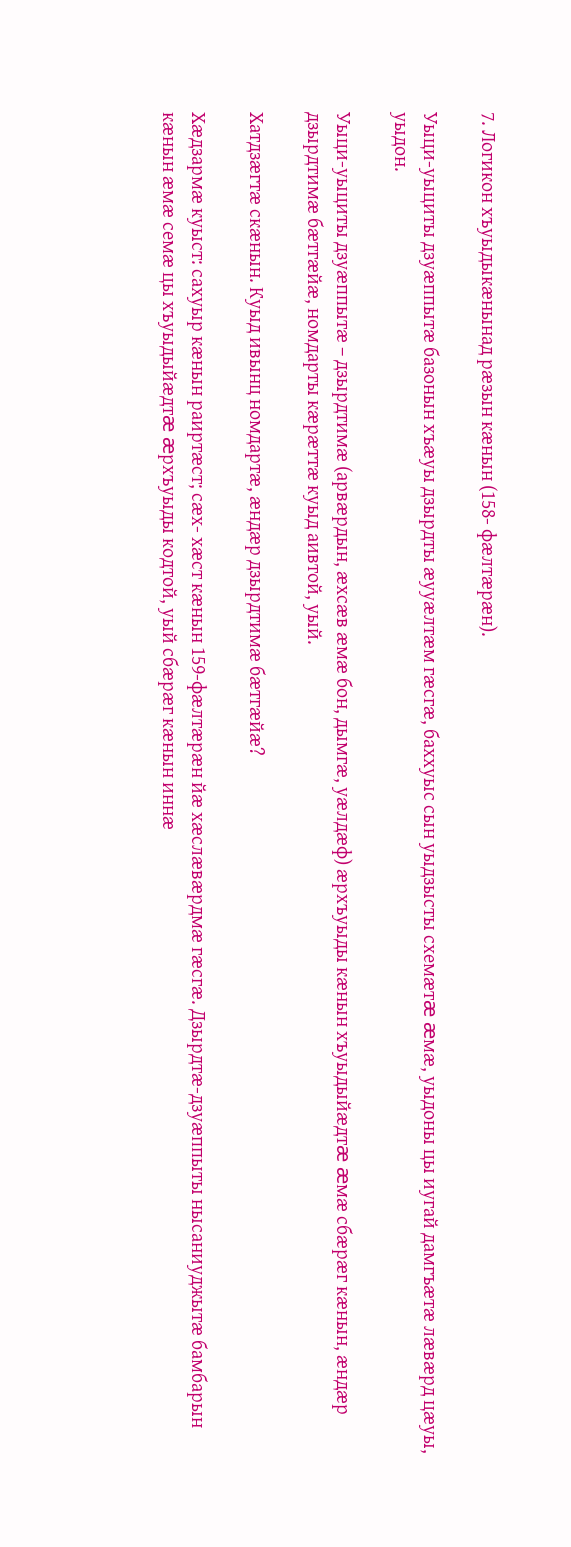7. Логикон хъуыдыкæнынад рæзын кæнын (158- фæлтæрæн).

Уыци-уыциты дзуæппытæ базонын хъæуы дзырдты æууæлтæм гæсгæ, баххуыс сын уыдзысты схемæтæ æмæ, уыдоны цы иугай дамгъæтæ лæвæрд цæуы, уыдон.

Уыци-уыциты дзуæппытæ – дзырдтимæ (арвæрдын, æхсæв æмæ бон, дымгæ, уæлдæф) æрхъуыды кæнын хъуыдыйæдтæ æмæ сбæрæг кæнын, æндæр дзырдтимæ бæтгæйæ, номдарты кæрæттæ куыд аивтой, уый.

Хатдзæгтæ скæнын. Куыд ивынц номдартæ, æндæр дзырдтимæ бæтгæйæ?

Хæдзармæ куыст: сахуыр кæнын раиртæст; сæх- хæст кæнын 159-фæлтæрæн йæ хæслæвæрдмæ гæсгæ. Дзырдтæ-дзуæппыты нысаниуджытæ бамбарын кæнын æмæ семæ цы хъуыдыйæдтæ æрхъуыды кодтой, уый сбæрæг кæнын иннæ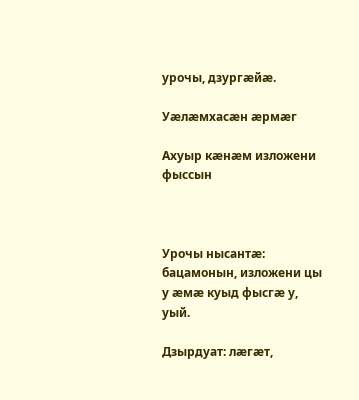урочы, дзургæйæ.

Уæлæмхасæн æрмæг

Ахуыр кæнæм изложени фыссын



Урочы нысантæ: бацамонын, изложени цы у æмæ куыд фысгæ у, уый.

Дзырдуат: лæгæт,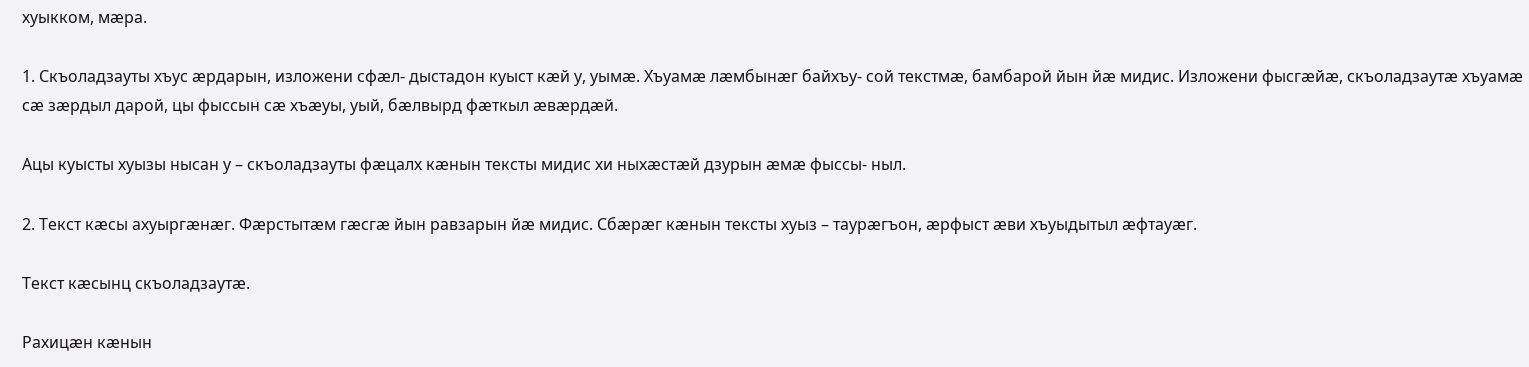хуыкком, мæра.

1. Скъоладзауты хъус æрдарын, изложени сфæл- дыстадон куыст кæй у, уымæ. Хъуамæ лæмбынæг байхъу- сой текстмæ, бамбарой йын йæ мидис. Изложени фысгæйæ, скъоладзаутæ хъуамæ сæ зæрдыл дарой, цы фыссын сæ хъæуы, уый, бæлвырд фæткыл æвæрдæй.

Ацы куысты хуызы нысан у – скъоладзауты фæцалх кæнын тексты мидис хи ныхæстæй дзурын æмæ фыссы- ныл.

2. Текст кæсы ахуыргæнæг. Фæрстытæм гæсгæ йын равзарын йæ мидис. Сбæрæг кæнын тексты хуыз – таурæгъон, æрфыст æви хъуыдытыл æфтауæг.

Текст кæсынц скъоладзаутæ.

Рахицæн кæнын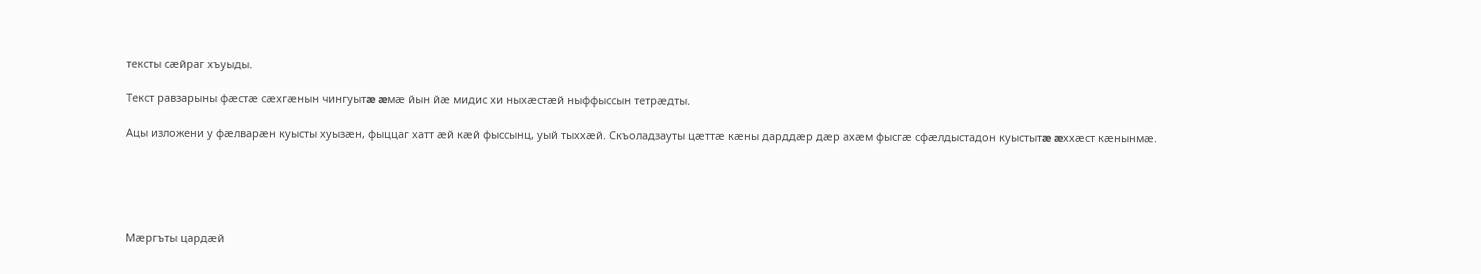тексты сæйраг хъуыды.

Текст равзарыны фæстæ сæхгæнын чингуытæ æмæ йын йæ мидис хи ныхæстæй ныффыссын тетрæдты.

Ацы изложени у фæлварæн куысты хуызæн, фыццаг хатт æй кæй фыссынц, уый тыххæй. Скъоладзауты цæттæ кæны дарддæр дæр ахæм фысгæ сфæлдыстадон куыстытæ æххæст кæнынмæ.





Мæргъты цардæй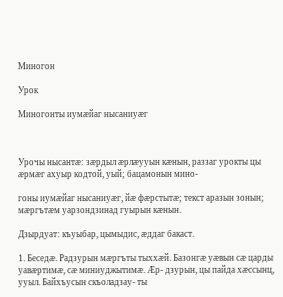Миногон

Урок

Миногонты иумæйаг нысаниуæг



Урочы нысантæ: зæрдыл æрлæууын кæнын, раззаг урокты цы æрмæг ахуыр кодтой, уый; бацамонын мино-

гоны иумæйаг нысаниуæг, йæ фæрстытæ; текст аразын зонын; мæргътæм уарзондзинад гуырын кæнын.

Дзырдуат: къуыбар, цымыдис, æддаг бакаст.

1. Беседæ. Радзурын мæргъты тыххæй. Базонгæ уæвын сæ царды уавæртимæ, сæ миниуджытимæ. Æр- дзурын, цы пайда хæссынц, ууыл. Байхъусын скъоладзау- ты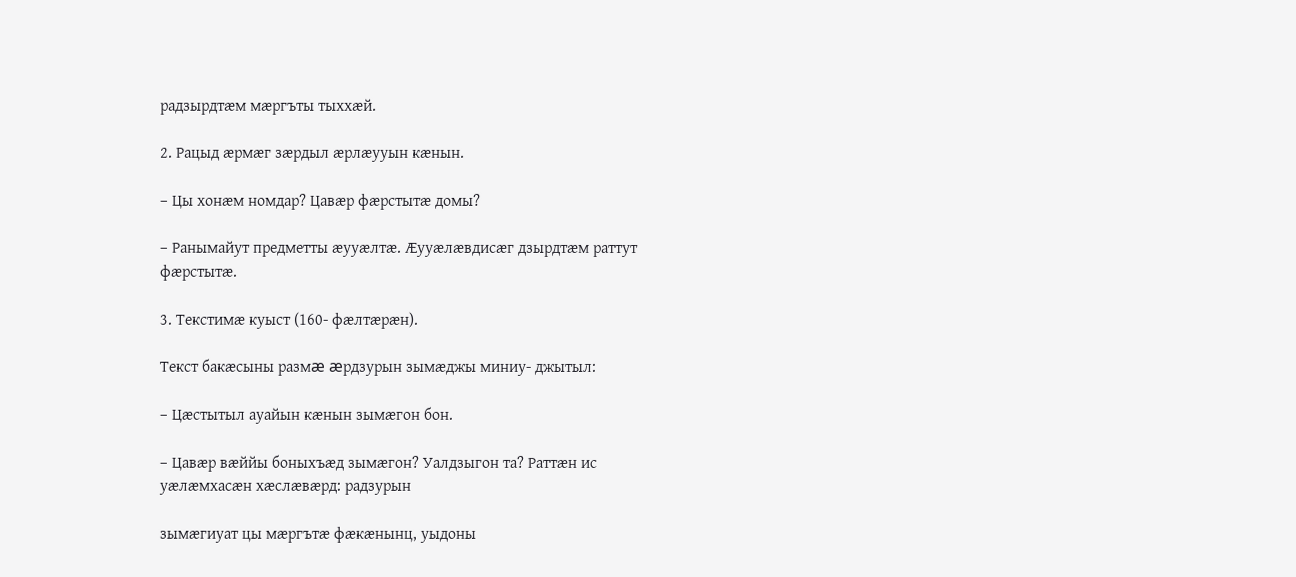радзырдтæм мæргъты тыххæй.

2. Рацыд æрмæг зæрдыл æрлæууын кæнын.

– Цы хонæм номдар? Цавæр фæрстытæ домы?

– Ранымайут предметты æууæлтæ. Æууæлæвдисæг дзырдтæм раттут фæрстытæ.

3. Текстимæ куыст (160- фæлтæрæн).

Текст бакæсыны размæ æрдзурын зымæджы миниу- джытыл:

– Цæстытыл ауайын кæнын зымæгон бон.

– Цавæр вæййы боныхъæд зымæгон? Уалдзыгон та? Раттæн ис уæлæмхасæн хæслæвæрд: радзурын

зымæгиуат цы мæргътæ фæкæнынц, уыдоны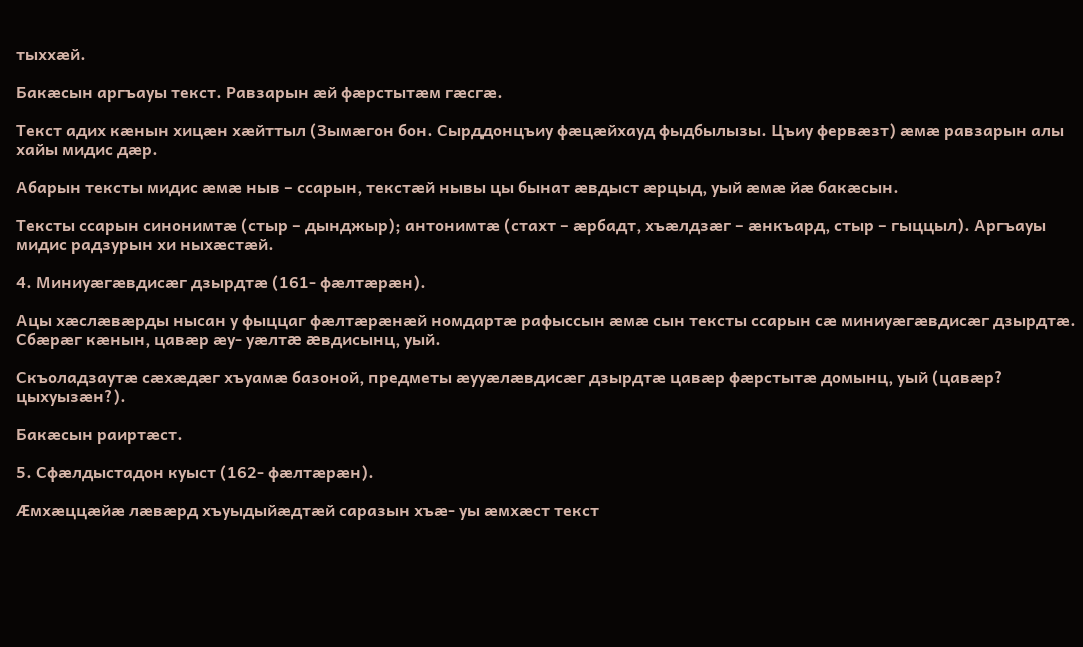тыххæй.

Бакæсын аргъауы текст. Равзарын æй фæрстытæм гæсгæ.

Текст адих кæнын хицæн хæйттыл (Зымæгон бон. Сырддонцъиу фæцæйхауд фыдбылызы. Цъиу фервæзт) æмæ равзарын алы хайы мидис дæр.

Абарын тексты мидис æмæ ныв – ссарын, текстæй нывы цы бынат æвдыст æрцыд, уый æмæ йæ бакæсын.

Тексты ссарын синонимтæ (стыр – дынджыр); антонимтæ (стахт – æрбадт, хъæлдзæг – æнкъард, стыр – гыццыл). Аргъауы мидис радзурын хи ныхæстæй.

4. Миниуæгæвдисæг дзырдтæ (161- фæлтæрæн).

Ацы хæслæвæрды нысан у фыццаг фæлтæрæнæй номдартæ рафыссын æмæ сын тексты ссарын сæ миниуæгæвдисæг дзырдтæ. Сбæрæг кæнын, цавæр æу- уæлтæ æвдисынц, уый.

Скъоладзаутæ сæхæдæг хъуамæ базоной, предметы æууæлæвдисæг дзырдтæ цавæр фæрстытæ домынц, уый (цавæр? цыхуызæн?).

Бакæсын раиртæст.

5. Сфæлдыстадон куыст (162- фæлтæрæн).

Æмхæццæйæ лæвæрд хъуыдыйæдтæй саразын хъæ- уы æмхæст текст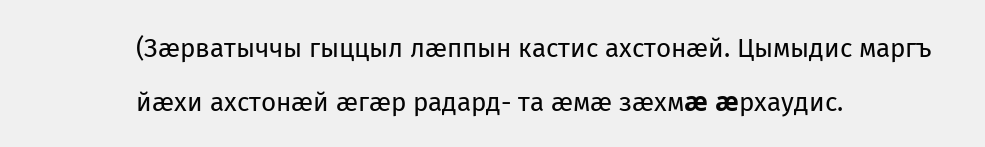(Зæрватыччы гыццыл лæппын кастис ахстонæй. Цымыдис маргъ йæхи ахстонæй æгæр радард- та æмæ зæхмæ æрхаудис.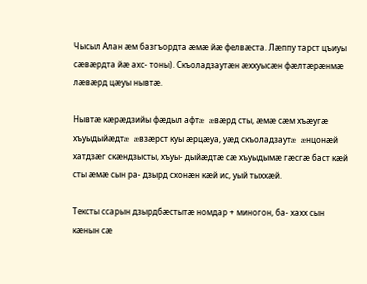Чысыл Алан æм базгъордта æмæ йæ фелвæста. Лæппу тарст цъиуы сæвæрдта йæ ахс- тоны). Скъоладзаутæн æххуысæн фæлтæрæнмæ лæвæрд цæуы нывтæ.

Нывтæ кæрæдзийы фæдыл афтæ æвæрд сты, æмæ сæм хъæугæ хъуыдыйæдтæ æвзæрст куы æрцæуа, уæд скъоладзаутæ æнцонæй хатдзæг скæндзысты, хъуы- дыйæдтæ сæ хъуыдымæ гæсгæ баст кæй сты æмæ сын ра- дзырд схонæн кæй ис, уый тыххæй.

Тексты ссарын дзырдбæстытæ номдар + миногон, ба- хахх сын кæнын сæ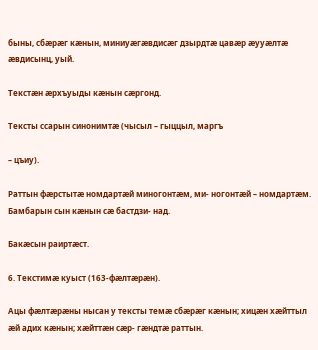быны, сбæрæг кæнын, миниуæгæвдисæг дзырдтæ цавæр æууæлтæ æвдисынц, уый.

Текстæн æрхъуыды кæнын сæргонд.

Тексты ссарын синонимтæ (чысыл – гыццыл, маргъ

– цъиу).

Раттын фæрстытæ номдартæй миногонтæм, ми- ногонтæй – номдартæм. Бамбарын сын кæнын сæ бастдзи- над.

Бакæсын раиртæст.

6. Текстимæ куыст (163-фæлтæрæн).

Ацы фæлтæрæны нысан у тексты темæ сбæрæг кæнын; хицæн хæйттыл æй адих кæнын; хæйттæн сæр- гæндтæ раттын.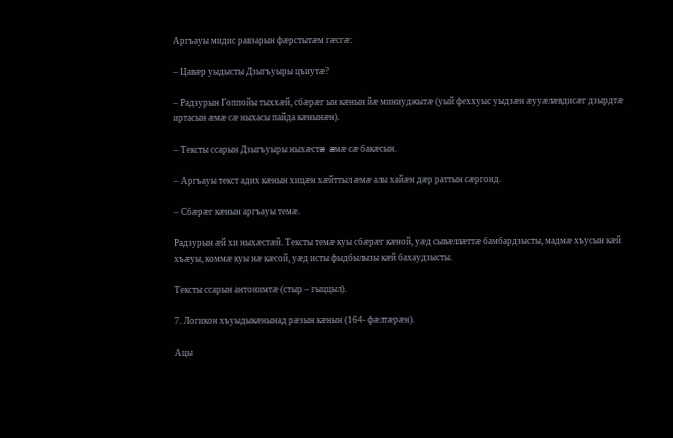Аргъауы мидис равзарын фæрстытæм гæсгæ:

– Цавæр уыдысты Дзыгъуыры цъиутæ?

– Радзурын Гоппойы тыххæй, сбæрæг ын кæнын йæ миниуджытæ (уый феххуыс уыдзæн æууæлæвдисæг дзырдтæ иртасын æмæ сæ ныхасы пайда кæнынæн).

– Тексты ссарын Дзыгъуыры ныхæстæ æмæ сæ бакæсын.

– Аргъауы текст адих кæнын хицæн хæйттыл æмæ алы хайæн дæр раттын сæргонд.

– Сбæрæг кæнын аргъауы темæ.

Радзурын æй хи ныхæстæй. Тексты темæ куы сбæрæг кæной, уæд сывæллæттæ бамбардзысты, мадмæ хъусын кæй хъæуы, коммæ куы нæ кæсой, уæд исты фыдбылызы кæй бахаудзысты.

Тексты ссарын антонимтæ (стыр – гыццыл).

7. Логикон хъуыдыкæнынад рæзын кæнын (164- фæлтæрæн).

Ацы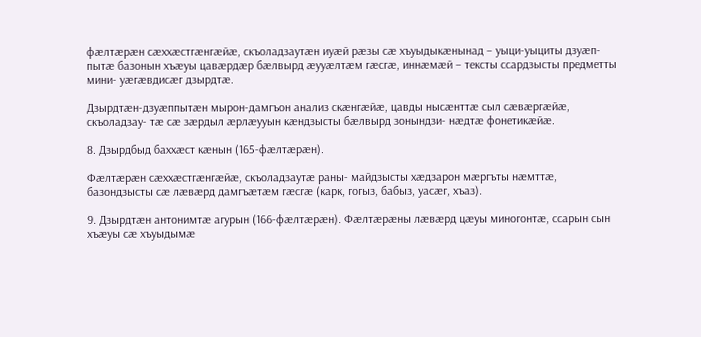фæлтæрæн сæххæстгæнгæйæ, скъоладзаутæн иуæй рæзы сæ хъуыдыкæнынад – уыци-уыциты дзуæп- пытæ базонын хъæуы цавæрдæр бæлвырд æууæлтæм гæсгæ, иннæмæй – тексты ссардзысты предметты мини- уæгæвдисæг дзырдтæ.

Дзырдтæн-дзуæппытæн мырон-дамгъон анализ скæнгæйæ, цавды нысæнттæ сыл сæвæргæйæ, скъоладзау- тæ сæ зæрдыл æрлæууын кæндзысты бæлвырд зонындзи- нæдтæ фонетикæйæ.

8. Дзырдбыд баххæст кæнын (165-фæлтæрæн).

Фæлтæрæн сæххæстгæнгæйæ, скъоладзаутæ раны- майдзысты хæдзарон мæргъты нæмттæ, базондзысты сæ лæвæрд дамгъæтæм гæсгæ (карк, гогыз, бабыз, уасæг, хъаз).

9. Дзырдтæн антонимтæ агурын (166-фæлтæрæн). Фæлтæрæны лæвæрд цæуы миногонтæ, ссарын сын хъæуы сæ хъуыдымæ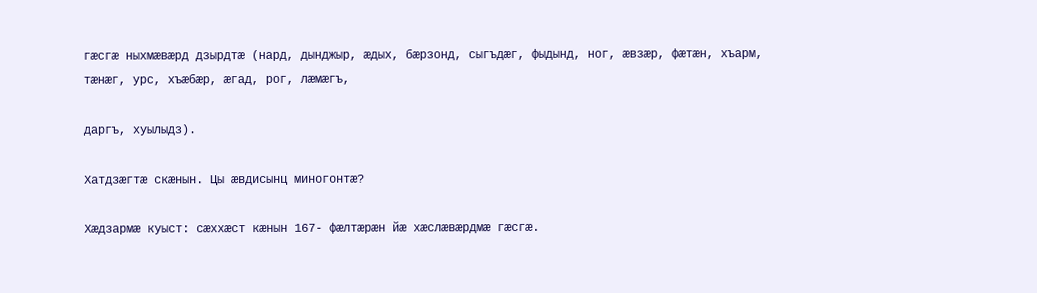гæсгæ ныхмæвæрд дзырдтæ (нард, дынджыр, æдых, бæрзонд, сыгъдæг, фыдынд, ног, æвзæр, фæтæн, хъарм, тæнæг, урс, хъæбæр, æгад, рог, лæмæгъ,

даргъ, хуылыдз).

Хатдзæгтæ скæнын. Цы æвдисынц миногонтæ?

Хæдзармæ куыст: сæххæст кæнын 167- фæлтæрæн йæ хæслæвæрдмæ гæсгæ.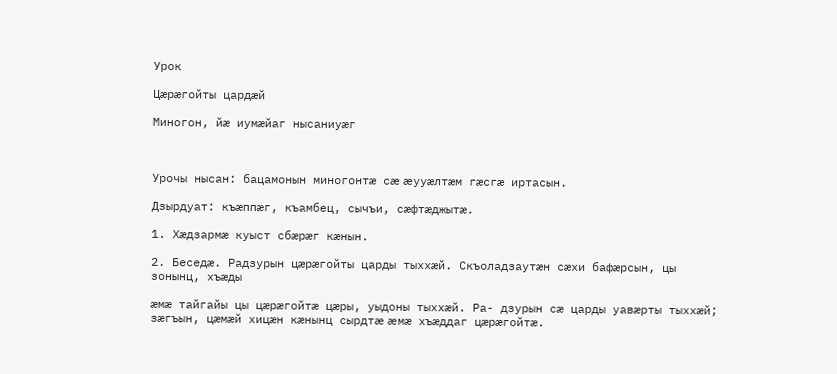Урок

Цæрæгойты цардæй

Миногон, йæ иумæйаг нысаниуæг



Урочы нысан: бацамонын миногонтæ сæ æууæлтæм гæсгæ иртасын.

Дзырдуат: къæппæг, къамбец, сычъи, сæфтæджытæ.

1. Хæдзармæ куыст сбæрæг кæнын.

2. Беседæ. Радзурын цæрæгойты царды тыххæй. Скъоладзаутæн сæхи бафæрсын, цы зонынц, хъæды

æмæ тайгайы цы цæрæгойтæ цæры, уыдоны тыххæй. Ра- дзурын сæ царды уавæрты тыххæй; зæгъын, цæмæй хицæн кæнынц сырдтæ æмæ хъæддаг цæрæгойтæ.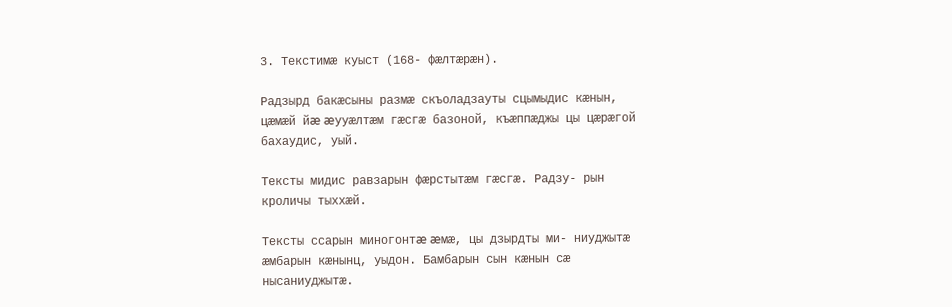3. Текстимæ куыст (168- фæлтæрæн).

Радзырд бакæсыны размæ скъоладзауты сцымыдис кæнын, цæмæй йæ æууæлтæм гæсгæ базоной, къæппæджы цы цæрæгой бахаудис, уый.

Тексты мидис равзарын фæрстытæм гæсгæ. Радзу- рын кроличы тыххæй.

Тексты ссарын миногонтæ æмæ, цы дзырдты ми- ниуджытæ æмбарын кæнынц, уыдон. Бамбарын сын кæнын сæ нысаниуджытæ.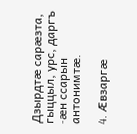Дзырдтæ сарæзта, гыццыл, урс, даргъ -æн ссарын антонимтæ.

4. Æвзаргæ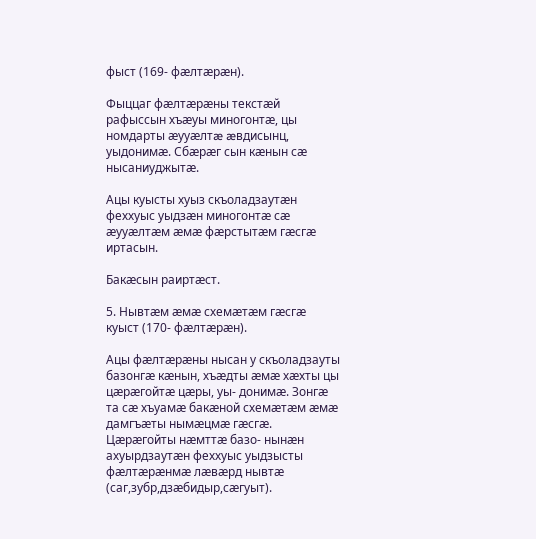фыст (169- фæлтæрæн).

Фыццаг фæлтæрæны текстæй рафыссын хъæуы миногонтæ, цы номдарты æууæлтæ æвдисынц, уыдонимæ. Сбæрæг сын кæнын сæ нысаниуджытæ.

Ацы куысты хуыз скъоладзаутæн феххуыс уыдзæн миногонтæ сæ æууæлтæм æмæ фæрстытæм гæсгæ иртасын.

Бакæсын раиртæст.

5. Нывтæм æмæ схемæтæм гæсгæ куыст (170- фæлтæрæн).

Ацы фæлтæрæны нысан у скъоладзауты базонгæ кæнын, хъæдты æмæ хæхты цы цæрæгойтæ цæры, уы- донимæ. Зонгæ та сæ хъуамæ бакæной схемæтæм æмæ дамгъæты нымæцмæ гæсгæ. Цæрæгойты нæмттæ базо- нынæн ахуырдзаутæн феххуыс уыдзысты фæлтæрæнмæ лæвæрд нывтæ (саг,зубр,дзæбидыр,сæгуыт).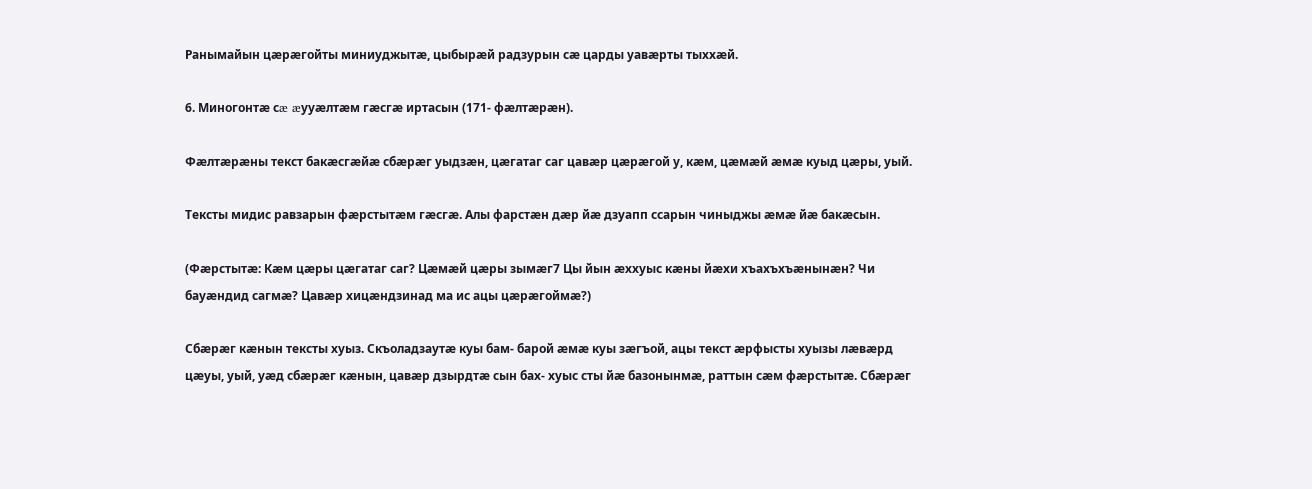Ранымайын цæрæгойты миниуджытæ, цыбырæй радзурын сæ царды уавæрты тыххæй.

6. Миногонтæ сæ æууæлтæм гæсгæ иртасын (171- фæлтæрæн).

Фæлтæрæны текст бакæсгæйæ сбæрæг уыдзæн, цæгатаг саг цавæр цæрæгой у, кæм, цæмæй æмæ куыд цæры, уый.

Тексты мидис равзарын фæрстытæм гæсгæ. Алы фарстæн дæр йæ дзуапп ссарын чиныджы æмæ йæ бакæсын.

(Фæрстытæ: Кæм цæры цæгатаг саг? Цæмæй цæры зымæг7 Цы йын æххуыс кæны йæхи хъахъхъæнынæн? Чи бауæндид сагмæ? Цавæр хицæндзинад ма ис ацы цæрæгоймæ?)

Сбæрæг кæнын тексты хуыз. Скъоладзаутæ куы бам- барой æмæ куы зæгъой, ацы текст æрфысты хуызы лæвæрд цæуы, уый, уæд сбæрæг кæнын, цавæр дзырдтæ сын бах- хуыс сты йæ базонынмæ, раттын сæм фæрстытæ. Сбæрæг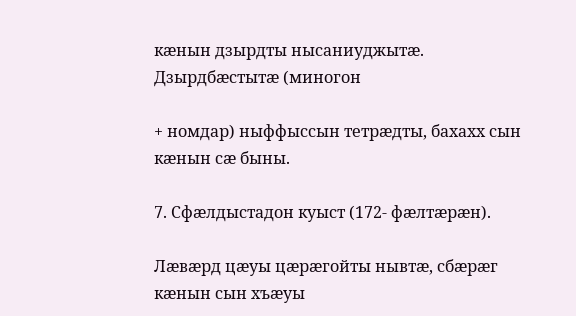кæнын дзырдты нысаниуджытæ. Дзырдбæстытæ (миногон

+ номдар) ныффыссын тетрæдты, бахахх сын кæнын сæ быны.

7. Сфæлдыстадон куыст (172- фæлтæрæн).

Лæвæрд цæуы цæрæгойты нывтæ, сбæрæг кæнын сын хъæуы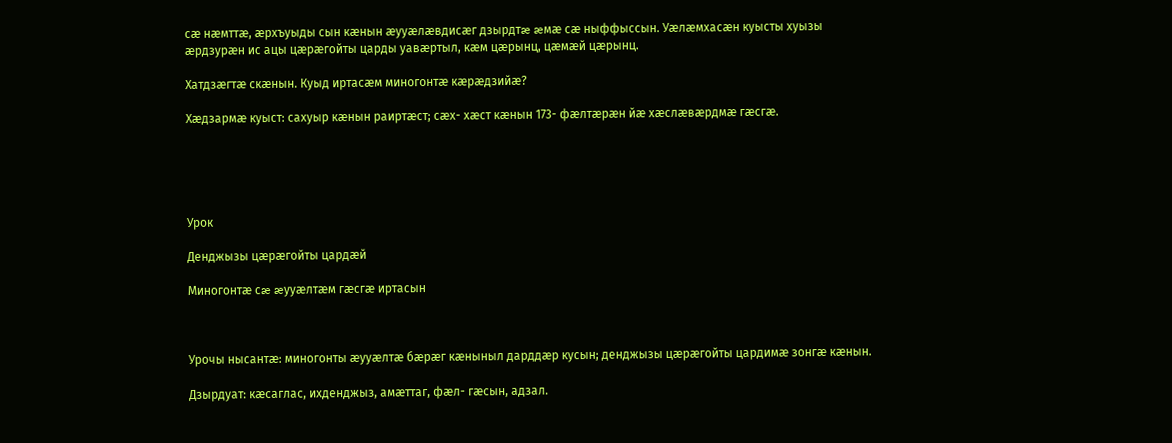сæ нæмттæ, æрхъуыды сын кæнын æууæлæвдисæг дзырдтæ æмæ сæ ныффыссын. Уæлæмхасæн куысты хуызы æрдзурæн ис ацы цæрæгойты царды уавæртыл, кæм цæрынц, цæмæй цæрынц.

Хатдзæгтæ скæнын. Куыд иртасæм миногонтæ кæрæдзийæ?

Хæдзармæ куыст: сахуыр кæнын раиртæст; сæх- хæст кæнын 173- фæлтæрæн йæ хæслæвæрдмæ гæсгæ.





Урок

Денджызы цæрæгойты цардæй

Миногонтæ сæ æууæлтæм гæсгæ иртасын



Урочы нысантæ: миногонты æууæлтæ бæрæг кæныныл дарддæр кусын; денджызы цæрæгойты цардимæ зонгæ кæнын.

Дзырдуат: кæсаглас, ихденджыз, амæттаг, фæл- гæсын, адзал.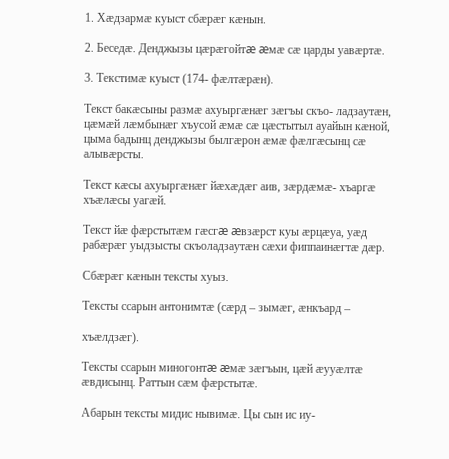1. Хæдзармæ куыст сбæрæг кæнын.

2. Беседæ. Денджызы цæрæгойтæ æмæ сæ царды уавæртæ.

3. Текстимæ куыст (174- фæлтæрæн).

Текст бакæсыны размæ ахуыргæнæг зæгъы скъо- ладзаутæн, цæмæй лæмбынæг хъусой æмæ сæ цæстытыл ауайын кæной, цыма бадынц денджызы былгæрон æмæ фæлгæсынц сæ алывæрсты.

Текст кæсы ахуыргæнæг йæхæдæг аив, зæрдæмæ- хъаргæ хъæлæсы уагæй.

Текст йæ фæрстытæм гæсгæ æвзæрст куы æрцæуа, уæд рабæрæг уыдзысты скъоладзаутæн сæхи фиппаинæгтæ дæр.

Сбæрæг кæнын тексты хуыз.

Тексты ссарын антонимтæ (сæрд – зымæг, æнкъард –

хъæлдзæг).

Тексты ссарын миногонтæ æмæ зæгъын, цæй æууæлтæ æвдисынц. Раттын сæм фæрстытæ.

Абарын тексты мидис нывимæ. Цы сын ис иу-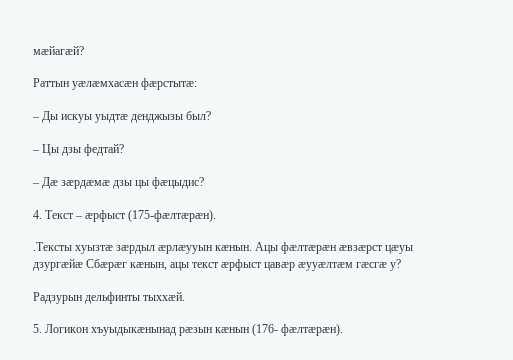мæйагæй?

Раттын уæлæмхасæн фæрстытæ:

– Ды искуы уыдтæ денджызы был?

– Цы дзы федтай?

– Дæ зæрдæмæ дзы цы фæцыдис?

4. Текст – æрфыст (175-фæлтæрæн).

.Тексты хуызтæ зæрдыл æрлæууын кæнын. Ацы фæлтæрæн æвзæрст цæуы дзургæйæ Сбæрæг кæнын, ацы текст æрфыст цавæр æууæлтæм гæсгæ у?

Радзурын дельфинты тыххæй.

5. Логикон хъуыдыкæнынад рæзын кæнын (176- фæлтæрæн).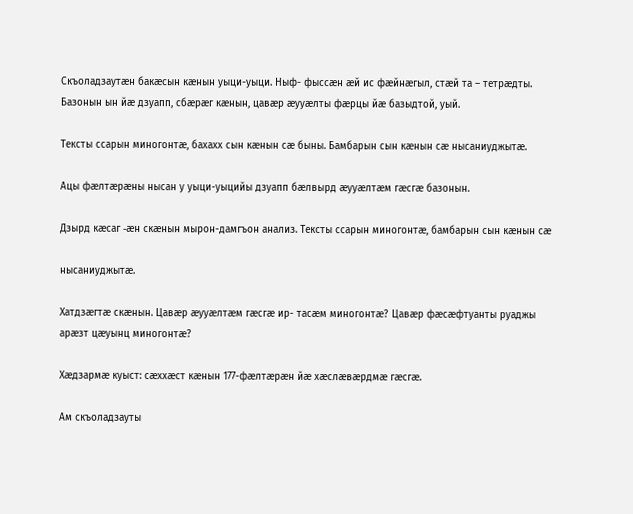Скъоладзаутæн бакæсын кæнын уыци-уыци. Ныф- фыссæн æй ис фæйнæгыл, стæй та – тетрæдты. Базонын ын йæ дзуапп, сбæрæг кæнын, цавæр æууæлты фæрцы йæ базыдтой, уый.

Тексты ссарын миногонтæ, бахахх сын кæнын сæ быны. Бамбарын сын кæнын сæ нысаниуджытæ.

Ацы фæлтæрæны нысан у уыци-уыцийы дзуапп бæлвырд æууæлтæм гæсгæ базонын.

Дзырд кæсаг -æн скæнын мырон-дамгъон анализ. Тексты ссарын миногонтæ, бамбарын сын кæнын сæ

нысаниуджытæ.

Хатдзæгтæ скæнын. Цавæр æууæлтæм гæсгæ ир- тасæм миногонтæ? Цавæр фæсæфтуанты руаджы арæзт цæуынц миногонтæ?

Хæдзармæ куыст: сæххæст кæнын 177-фæлтæрæн йæ хæслæвæрдмæ гæсгæ.

Ам скъоладзауты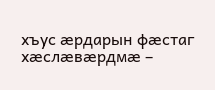хъус æрдарын фæстаг хæслæвæрдмæ –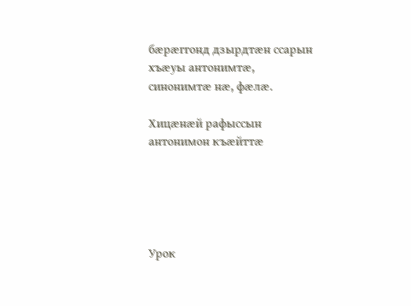бæрæггонд дзырдтæн ссарын хъæуы антонимтæ, синонимтæ нæ, фæлæ.

Хицæнæй рафыссын антонимон къæйттæ





Урок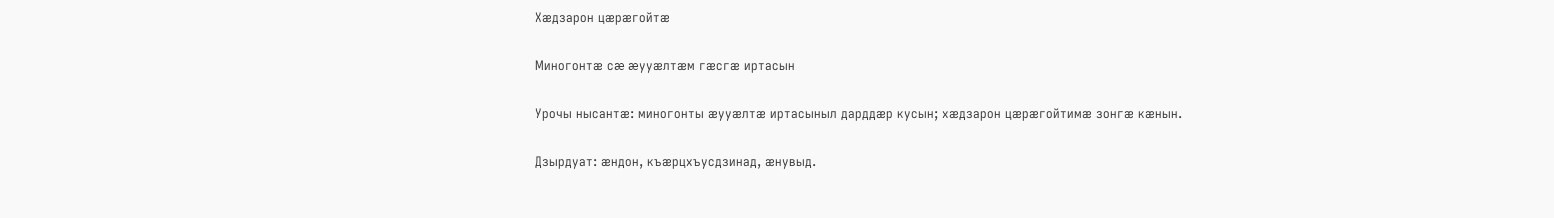Хæдзарон цæрæгойтæ

Миногонтæ сæ æууæлтæм гæсгæ иртасын

Урочы нысантæ: миногонты æууæлтæ иртасыныл дарддæр кусын; хæдзарон цæрæгойтимæ зонгæ кæнын.

Дзырдуат: æндон, къæрцхъусдзинад, æнувыд.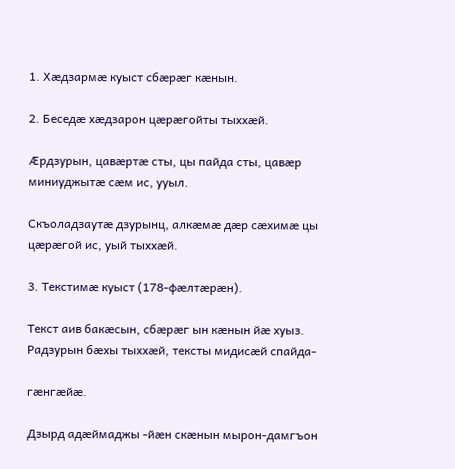1. Хæдзармæ куыст сбæрæг кæнын.

2. Беседæ хæдзарон цæрæгойты тыххæй.

Æрдзурын, цавæртæ сты, цы пайда сты, цавæр миниуджытæ сæм ис, ууыл.

Скъоладзаутæ дзурынц, алкæмæ дæр сæхимæ цы цæрæгой ис, уый тыххæй.

3. Текстимæ куыст (178-фæлтæрæн).

Текст аив бакæсын, сбæрæг ын кæнын йæ хуыз. Радзурын бæхы тыххæй, тексты мидисæй спайда-

гæнгæйæ.

Дзырд адæймаджы -йæн скæнын мырон-дамгъон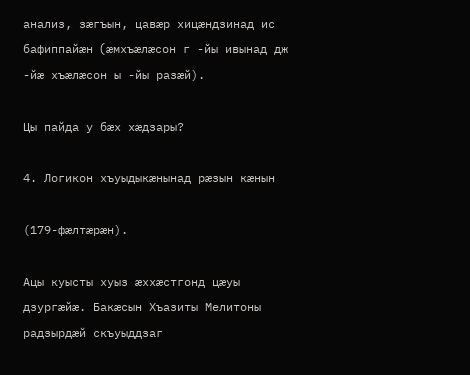анализ, зæгъын, цавæр хицæндзинад ис бафиппайæн (æмхъæлæсон г -йы ивынад дж -йæ хъæлæсон ы -йы разæй).

Цы пайда у бæх хæдзары?

4. Логикон хъуыдыкæнынад рæзын кæнын

(179-фæлтæрæн).

Ацы куысты хуыз æххæстгонд цæуы дзургæйæ. Бакæсын Хъазиты Мелитоны радзырдæй скъуыддзаг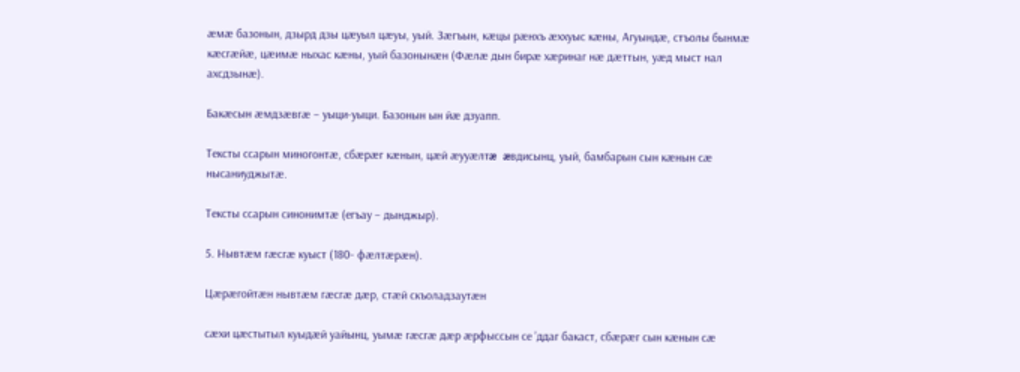æмæ базонын, дзырд дзы цæуыл цæуы, уый. Зæгъын, кæцы рæнхъ æххуыс кæны, Агуындæ, стъолы бынмæ кæсгæйæ, цæимæ ныхас кæны, уый базонынæн (Фæлæ дын бирæ хæринаг нæ дæттын, уæд мыст нал ахсдзынæ).

Бакæсын æмдзæвгæ – уыци-уыци. Базонын ын йæ дзуапп.

Тексты ссарын миногонтæ, сбæрæг кæнын, цæй æууæлтæ æвдисынц, уый, бамбарын сын кæнын сæ нысаниуджытæ.

Тексты ссарын синонимтæ (егъау – дынджыр).

5. Нывтæм гæсгæ куыст (180- фæлтæрæн).

Цæрæгойтæн нывтæм гæсгæ дæр, стæй скъоладзаутæн

сæхи цæстытыл куыдæй уайынц, уымæ гæсгæ дæр æрфыссын се ’ддаг бакаст, сбæрæг сын кæнын сæ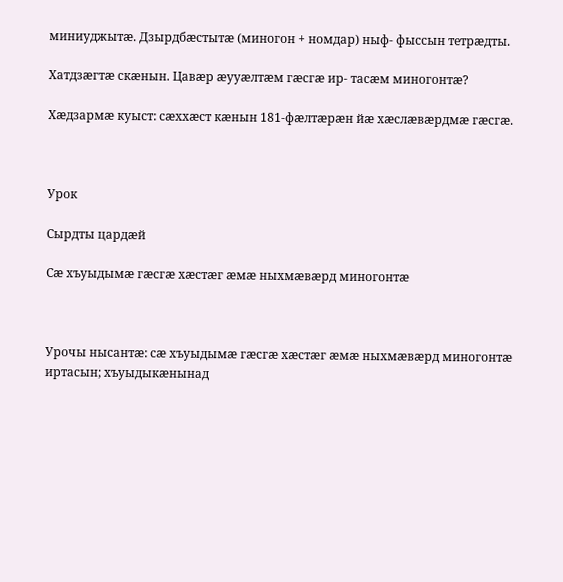миниуджытæ. Дзырдбæстытæ (миногон + номдар) ныф- фыссын тетрæдты.

Хатдзæгтæ скæнын. Цавæр æууæлтæм гæсгæ ир- тасæм миногонтæ?

Хæдзармæ куыст: сæххæст кæнын 181-фæлтæрæн йæ хæслæвæрдмæ гæсгæ.



Урок

Сырдты цардæй

Сæ хъуыдымæ гæсгæ хæстæг æмæ ныхмæвæрд миногонтæ



Урочы нысантæ: сæ хъуыдымæ гæсгæ хæстæг æмæ ныхмæвæрд миногонтæ иртасын; хъуыдыкæнынад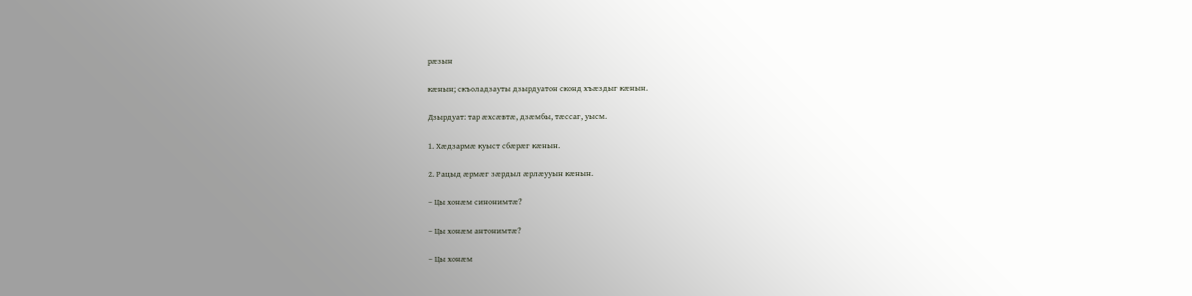рæзын

кæнын; скъоладзауты дзырдуатон сконд хъæздыг кæнын.

Дзырдуат: тар æхсæвтæ, дзæмбы, тæссаг, уысм.

1. Хæдзармæ куыст сбæрæг кæнын.

2. Рацыд æрмæг зæрдыл æрлæууын кæнын.

– Цы хонæм синонимтæ?

– Цы хонæм антонимтæ?

– Цы хонæм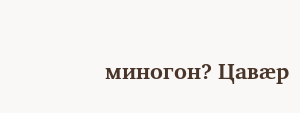миногон? Цавæр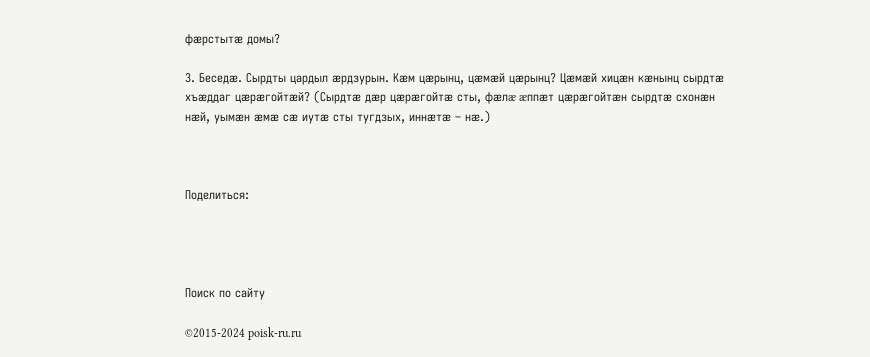фæрстытæ домы?

3. Беседæ. Сырдты цардыл æрдзурын. Кæм цæрынц, цæмæй цæрынц? Цæмæй хицæн кæнынц сырдтæ хъæддаг цæрæгойтæй? (Сырдтæ дæр цæрæгойтæ сты, фæлæ æппæт цæрæгойтæн сырдтæ схонæн нæй, уымæн æмæ сæ иутæ сты тугдзых, иннæтæ – нæ.)



Поделиться:




Поиск по сайту

©2015-2024 poisk-ru.ru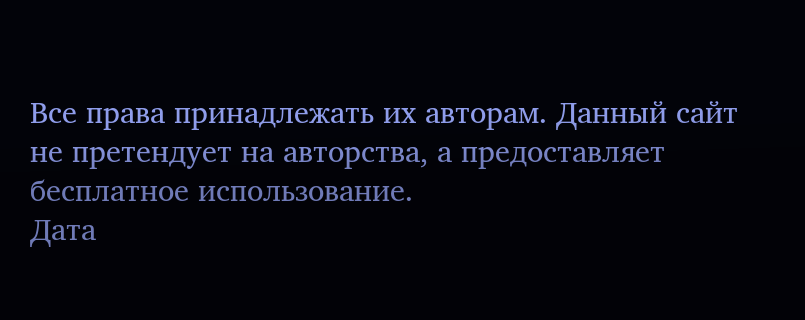Все права принадлежать их авторам. Данный сайт не претендует на авторства, а предоставляет бесплатное использование.
Дата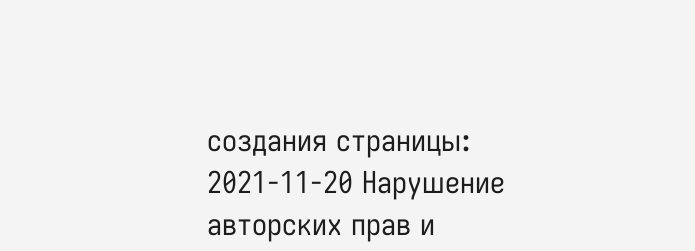создания страницы: 2021-11-20 Нарушение авторских прав и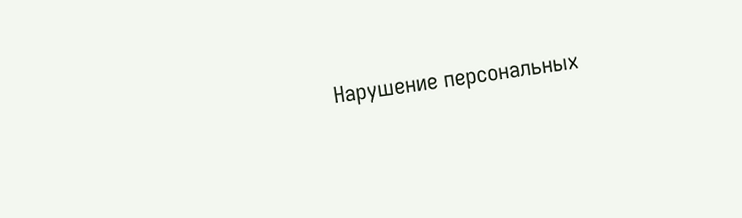Нарушение персональных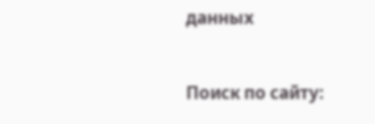данных


Поиск по сайту: